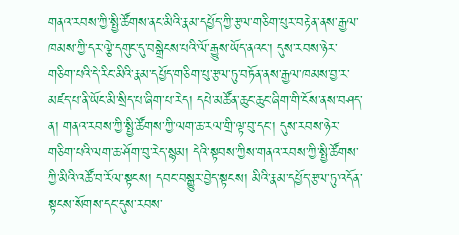གནའ་རབས་ཀྱི་སྤྱི་ཚོགས་ནང་མིའི་རྣམ་དཔྱོད་ཀྱི་རྩལ་གཅིག་པུར་བརྟེན་ནས་རྒྱལ་ཁམས་ཀྱི་དར་ལྕེ་དགུང་དུ་བསྒྲེངས་པའི་ལོ་རྒྱུས་ཡོད་ནའང་། དུས་རབས་ཉེར་གཅིག་པའི་དེ་རིང་མིའི་རྣམ་དཔྱོད་གཅིག་པུ་རྩལ་ཏུ་བཏོན་ནས་རྒྱལ་ཁམས་བྱ་ར་མཛད་པ་ནི་ཡོང་མི་སྲིད་པ་ཞིག་པ་རེད། དཔེ་མཚོན་ཆུང་ཆུང་ཞིག་གི་ངོས་ནས་བཤད་ན། གནའ་རབས་ཀྱི་སྤྱི་ཚོགས་ཀྱི་ལག་ཆ་རལ་གྲི་ལྟ་བུ་དང་། དུས་རབས་ཉེར་གཅིག་པའི་ལག་ཆ་ཤོག་བུ་རེད་སྙམ། དེའི་སྟབས་ཀྱིས་གནའ་རབས་ཀྱི་སྤྱི་ཚོགས་ཀྱི་མིའི་འཚོ་བ་རོལ་སྟངས། དབང་བསྒྱུར་བྱེད་སྟངས། མིའི་རྣམ་དཔྱོད་རྩལ་ཏུ་འདོན་སྟངས་སོགས་དང་དུས་རབས་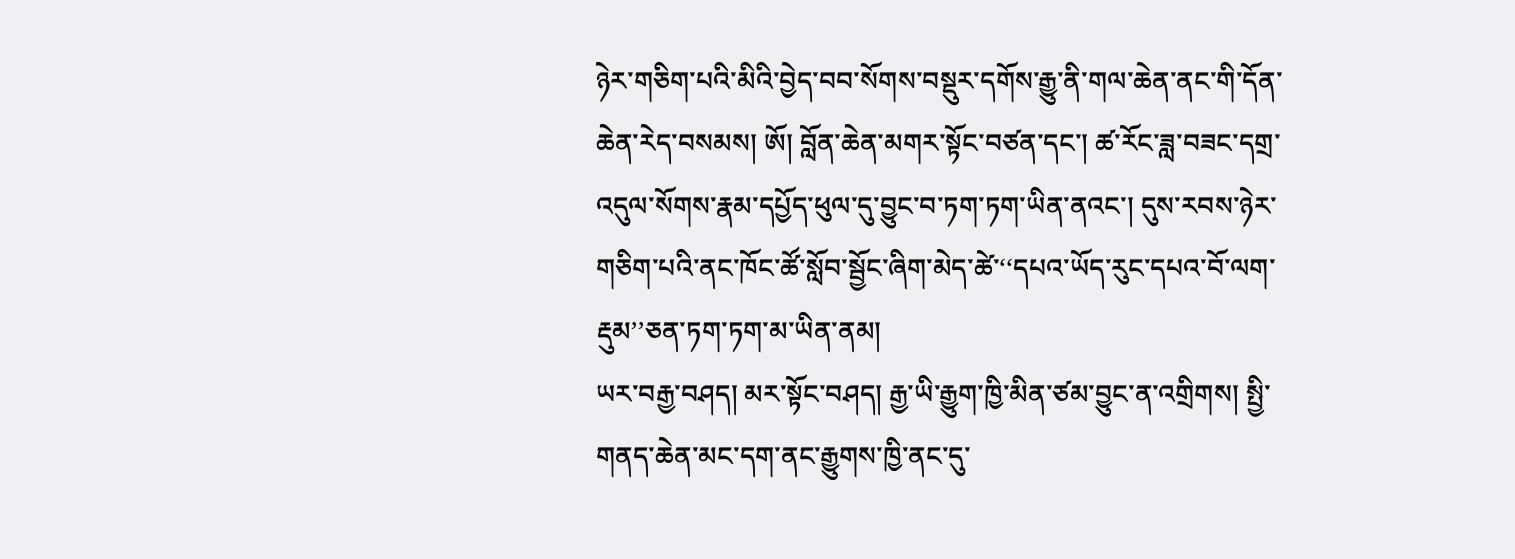ཉེར་གཅིག་པའི་མིའི་བྱེད་བབ་སོགས་བསྡུར་དགོས་རྒྱུ་ནི་གལ་ཆེན་ནང་གི་དོན་ཆེན་རེད་བསམས། ཨོ། བློན་ཆེན་མགར་སྟོང་བཙན་དང་། ཚ་རོང་ཟླ་བཟང་དགྲ་འདུལ་སོགས་རྣམ་དཔྱོད་ཕུལ་དུ་བྱུང་བ་ཏག་ཏག་ཡིན་ནའང་། དུས་རབས་ཉེར་གཅིག་པའི་ནང་ཁོང་ཚོ་སློབ་སྦྱོང་ཞིག་མེད་ཚེ་‘‘དཔའ་ཡོད་རུང་དཔའ་བོ་ལག་རྡུམ’’ཅན་ཏག་ཏག་མ་ཡིན་ནམ།
ཡར་བརྒྱ་བཤད། མར་སྟོང་བཤད། རྒྱ་ཡི་རྒྱུག་ཁྱི་མིན་ཙམ་བྱུང་ན་འགྲིགས། སྤྱི་གནད་ཆེན་མང་དག་ནང་རྒྱུགས་ཁྱི་ནང་དུ་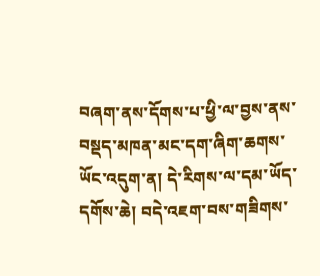བཞག་ནས་དོགས་པ་ཕྱི་ལ་བྱས་ནས་བསྡད་མཁན་མང་དག་ཞིག་ཆགས་ཡོང་འདུག་ན། དེ་རིགས་ལ་དམ་ཡོད་དགོས་ཆེ། བདེ་འཇག་བས་གཟིགས་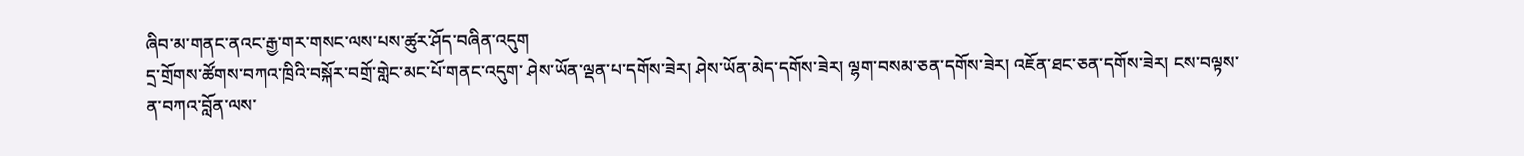ཞིབ་མ་གནང་ནའང་རྒྱ་གར་གསང་ལས་པས་ཚུར་ཤོད་བཞིན་འདུག
དྲ་གྲོགས་ཚོགས་བཀའ་ཁྲིའི་བསྐོར་བགྲོ་གླེང་མང་པོ་གནང་འདུག་ ཤེས་ཡོན་ལྡན་པ་དགོས་ཟེར། ཤེས་ཡོན་མེད་དགོས་ཟེར། ལྷག་བསམ་ཅན་དགོས་ཟེར། འཇོན་ཐང་ཅན་དགོས་ཟེར། ངས་བལྟས་ན་བཀའ་བློན་ལས་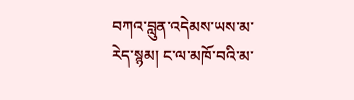བཀའ་བླུན་འདེམས་ཡས་མ་རེད་སྙམ། ང་ལ་མཁོ་བའི་མ་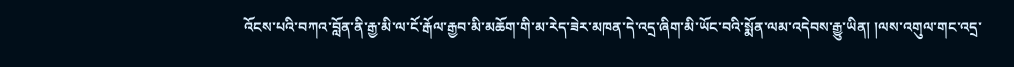འོངས་པའི་བཀའ་བློན་ནི་རྒྱ་མི་ལ་ངོ་རྒོལ་རྒྱབ་མི་མཆོག་གི་མ་རེད་ཟེར་མཁན་དེ་འདྲ་ཞིག་མི་ཡོང་བའི་སྨོན་ལམ་འདེབས་རྒྱུ་ཡིན། །ལས་འགུལ་གང་འདྲ་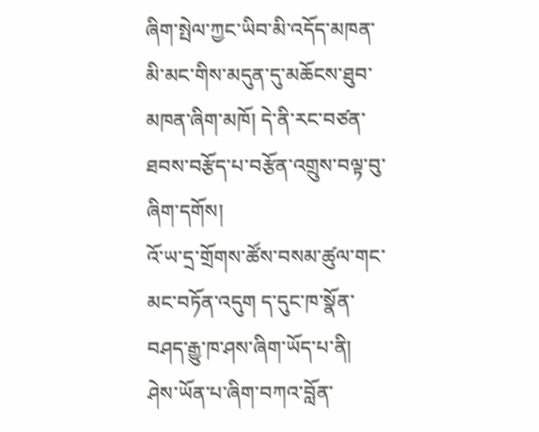ཞིག་སྤེལ་ཀྱང་ཡིབ་མི་འདོད་མཁན་མི་མང་གིས་མདུན་དུ་མཆོངས་ཐུབ་མཁན་ཞིག་མཁོ། དེ་ནི་རང་བཙན་ཐབས་བརྩོད་པ་བརྩོན་འགྲུས་བལྟ་བུ་ཞིག་དགོས།
འོ་ཡ་དྲ་གྲོགས་ཚོས་བསམ་ཚུལ་གང་མང་བཏོན་འདུག ད་དུང་ཁ་སྣོན་བཤད་རྒྱུ་ཁ་ཤས་ཞིག་ཡོད་པ་ནི། ཤེས་ཡོན་པ་ཞིག་བཀའ་བློན་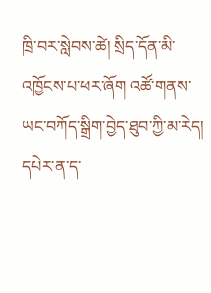ཁྲི་བར་སླེབས་ཚེ། སྲིད་དོན་མི་འཁྱོངས་པ་ཕར་ཞོག འཚོ་གནས་ཡང་བཀོད་སྒྲིག་བྱེད་ཐུབ་ཀྱི་མ་རེད། དཔེར་ན་ད་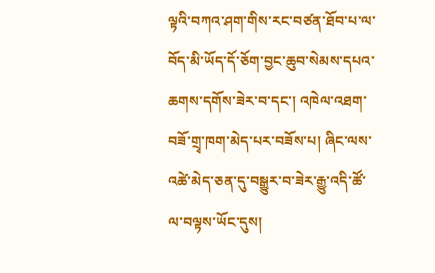ལྟའི་བཀའ་ཤག་གིས་རང་བཙན་ཐོབ་པ་ལ་བོད་མི་ཡོད་དོ་ཅོག་བྱང་ཆུབ་སེམས་དཔའ་ཆགས་དགོས་ཟེར་བ་དང་། འཁེལ་འཐག་བཟོ་གྲྭ་ཁག་མེད་པར་བཟོས་པ། ཞིང་ལས་འཚེ་མེད་ཅན་དུ་བསྒྱུར་བ་ཟེར་རྒྱུ་འདི་ཚོ་ལ་བལྟས་ཡོང་དུས།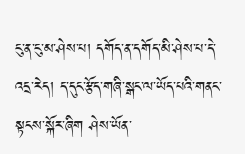ངུ་ན་ངུ་མ་ཤེས་པ། དགོད་ན་དགོད་མི་ཤེས་པ་དེ་འདྲ་རེད། ད་དུང་རྩོད་གཞི་སྒང་ལ་ཡོད་པའི་གནང་སྟངས་སྐོར་ཞིག ཤེས་ཡོན་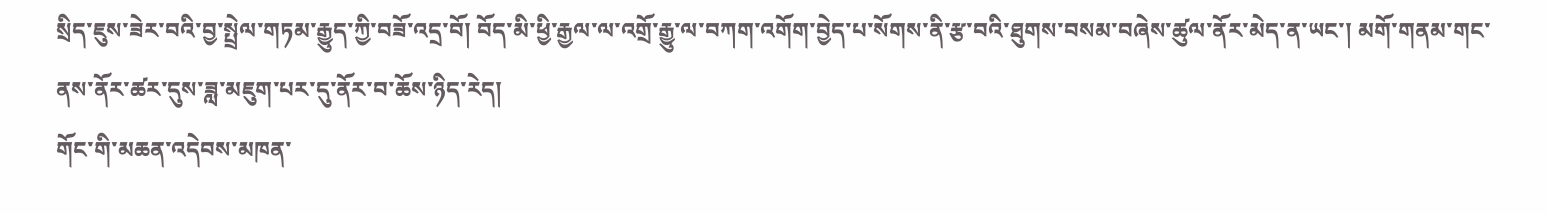སྲིད་ཇུས་ཟེར་བའི་བྱ་སྤྲེལ་གཏམ་རྒྱུད་ཀྱི་བཟོ་འདྲ་བོ། བོད་མི་ཕྱི་རྒྱལ་ལ་འགྲོ་རྒྱུ་ལ་བཀག་འགོག་བྱེད་པ་སོགས་ནི་རྩ་བའི་ཐུགས་བསམ་བཞེས་ཚུལ་ནོར་མེད་ན་ཡང་། མགོ་གནམ་གང་ནས་ནོར་ཚར་དུས་ཟླ་མཇུག་པར་དུ་ནོར་བ་ཆོས་ཉིད་རེད།
གོང་གི་མཆན་འདེབས་མཁན་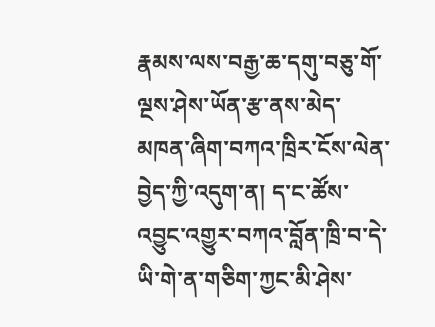རྣམས་ལས་བརྒྱ་ཆ་དགུ་བཅུ་གོ་ལྔས་ཤེས་ཡོན་རྩ་ནས་མེད་མཁན་ཞིག་བཀའ་ཁྲིར་ངོས་ལེན་བྱེད་ཀྱི་འདུག་ན། ད་ང་ཚོས་འབྱུང་འགྱུར་བཀའ་བློན་ཁྲི་བ་དེ་ཡི་གེ་ན་གཅིག་ཀྱང་མི་ཤེས་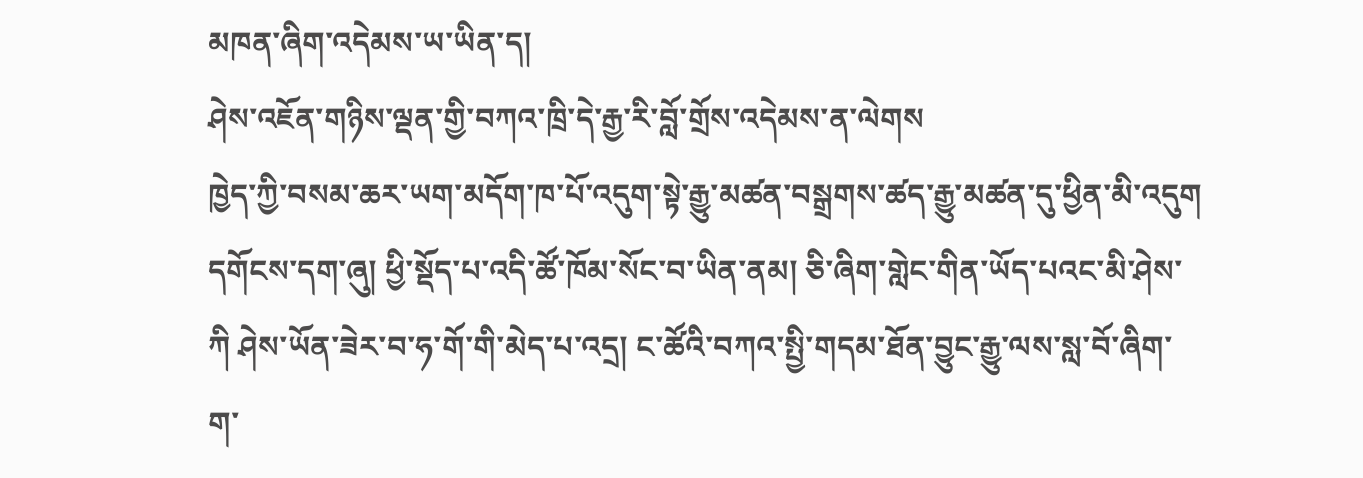མཁན་ཞིག་འདེམས་ཡ་ཡིན་ད།
ཤེས་འཇོན་གཉིས་ལྡན་གྱི་བཀའ་ཁྲི་དེ་རྒྱ་རི་བློ་གྲོས་འདེམས་ན་ལེགས
ཁྱེད་ཀྱི་བསམ་ཆར་ཡག་མདོག་ཁ་པོ་འདུག་སྟེ་རྒྱུ་མཚན་བསྒྲགས་ཚད་རྒྱུ་མཚན་དུ་ཕྱིན་མི་འདུག
དགོངས་དག་ཞུ། ཕྱི་སྡོད་པ་འདི་ཚོ་ཁོམ་སོང་བ་ཡིན་ནམ། ཅི་ཞིག་གླེང་གིན་ཡོད་པའང་མི་ཤེས་ཀི ཤེས་ཡོན་ཟེར་བ་ཧ་གོ་གི་མེད་པ་འདྲ། ང་ཚོའི་བཀའ་སྤྱི་གདམ་ཐོན་བྱུང་རྒྱུ་ལས་སླ་བོ་ཞིག་ག་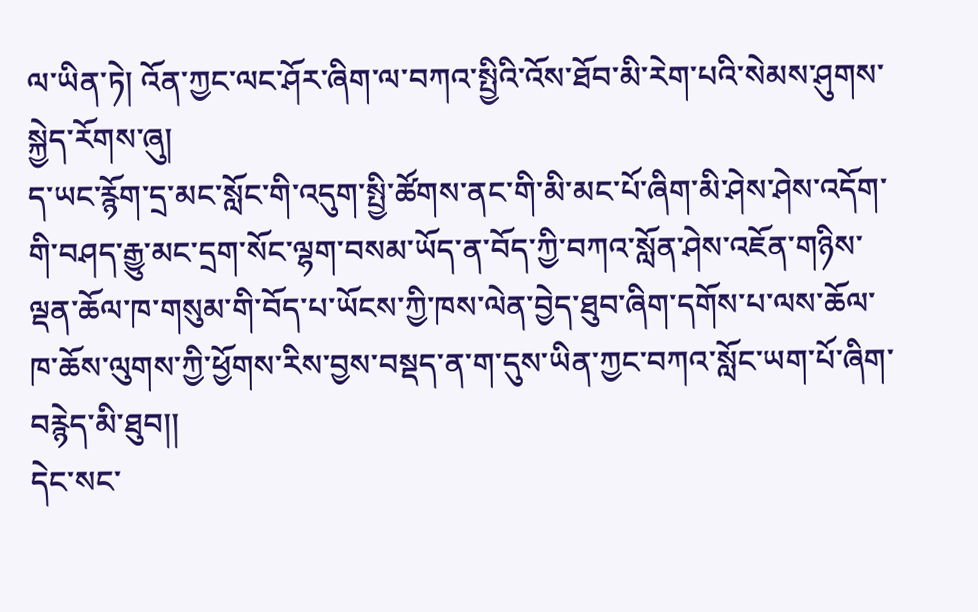ལ་ཡིན་ཏེ། འོན་ཀྱང་ལང་ཤོར་ཞིག་ལ་བཀའ་སྤྱིའི་འོས་ཐོབ་མི་རེག་པའི་སེམས་ཤུགས་སྐྱེད་རོགས་ཞུ།
ད་ཡང་རྙོག་དྲ་མང་སློང་གི་འདུག་སྤྱི་ཚོགས་ནང་གི་མི་མང་པོ་ཞིག་མི་ཤེས་ཤེས་འདོག་གི་བཤད་རྒྱུ་མང་དྲག་སོང་ལྷག་བསམ་ཡོད་ན་བོད་ཀྱི་བཀའ་སློན་ཤེས་འཇོན་གཉིས་ལྡན་ཆོལ་ཁ་གསུམ་གི་བོད་པ་ཡོངས་ཀྱི་ཁས་ལེན་བྱེད་ཐུབ་ཞིག་དགོས་པ་ལས་ཆོལ་ཁ་ཆོས་ལུགས་ཀྱི་ཕྱོགས་རིས་བྱས་བསྡད་ན་ག་དུས་ཡིན་ཀྱང་བཀའ་སློང་ཡག་པོ་ཞིག་བརྙེད་མི་ཐུབ།།
དེང་སང་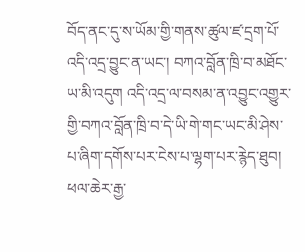བོད་ནང་དུ་ས་ཡོམ་གྱི་གནས་ཚུལ་ཛ་དྲག་པོ་འདི་འདྲ་བྱུང་ན་ཡང་། བཀའ་བློན་ཁྲི་བ་མཐོང་ཡ་མི་འདུག འདི་འདྲ་ལ་བསམ་ན་འབྱུང་འགྱུར་གྱི་བཀའ་བློན་ཁྲི་བ་དེ་ཡི་གེ་གང་ཡང་མི་ཤེས་པ་ཞིག་དགོས་པར་ངེས་པ་ལྷག་པར་རྙེད་ཐུབ། ཕལ་ཆེར་རྒྱ་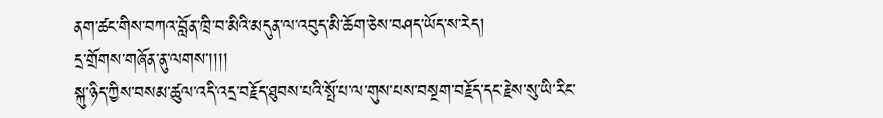ནག་ཚང་གིས་བཀའ་བློན་ཁྲི་བ་མིའི་མདུན་ལ་འབུད་མི་ཆོག་ཅེས་བཤད་ཡོད་ས་རེད།
དྲ་གྲོགས་གཞོན་ནུ་ལགས་།།།།
སྐུ་ཉིད་ཀྱིས་བསམ་ཚུལ་འདི་འདྲ་བརྗོད་ཐུབས་པའི་སྤོ་པ་ལ་གུས་པས་བསྔག་བརྗོད་དང་རྗེས་སུ་ཡི་རིང་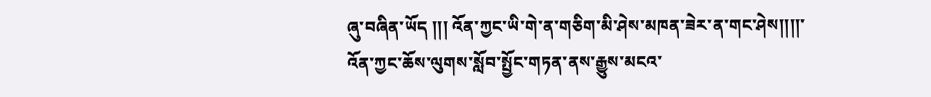ཞུ་བཞིན་ཡོད །།། འོན་ཀྱང་ཡི་གེ་ན་གཅིག་མི་ཤེས་མཁན་ཟེར་ན་གང་ཤེས།།།།་ འོན་ཀྱང་ཆོས་ལུགས་སློབ་སྤྱོང་གཏན་ནས་རྒྱུས་མངའ་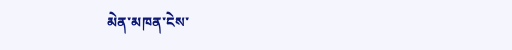མེན་མཁན་ངེས་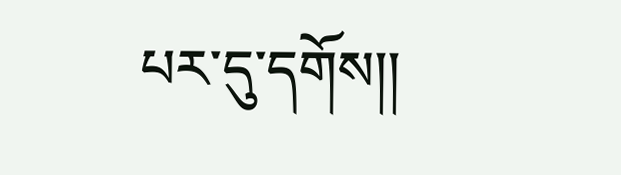པར་དུ་དགོས།།